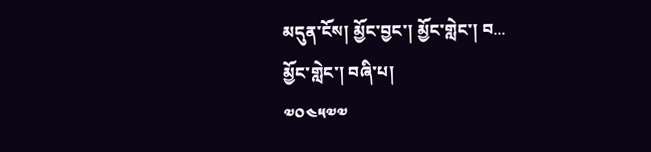མདུན་ངོས། མྱོང་བྱང་། མྱོང་གླེང་། བ...
མྱོང་གླེང་། བཞི་པ།
༧༠༤༥༧༧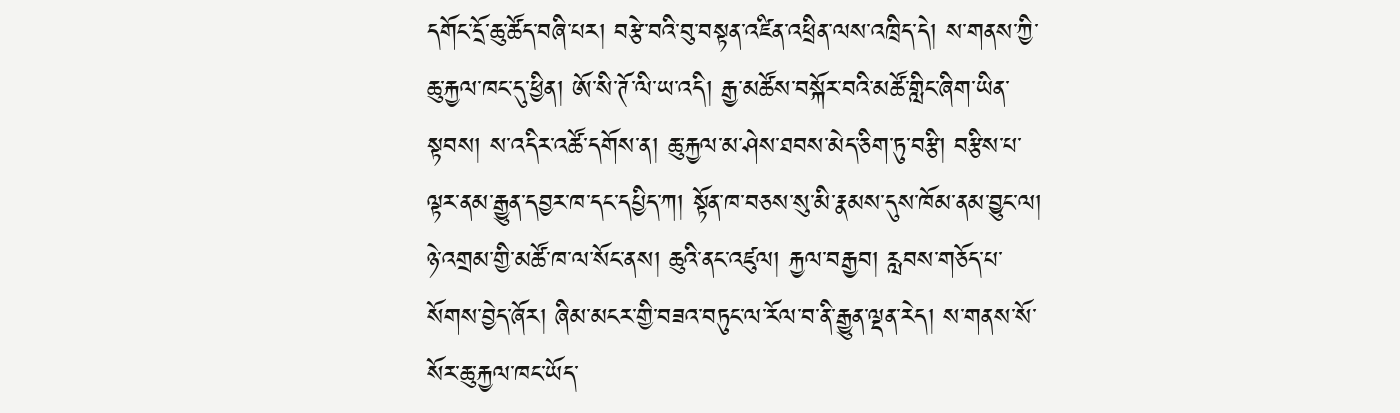དགོང་དྲོ་ཆུ་ཚོད་བཞི་པར། བརྩེ་བའི་བུ་བསྟན་འཛིན་འཕྲིན་ལས་འཁྲིད་དེ། ས་གནས་ཀྱི་ཆུ་རྐྱལ་ཁང་དུ་ཕྱིན། ཨོ་སི་ཊོ་ལི་ཡ་འདི། རྒྱ་མཚོས་བསྐོར་བའི་མཚོ་གླིང་ཞིག་ཡིན་སྟབས། ས་འདིར་འཚོ་དགོས་ན། ཆུ་རྐྱལ་མ་ཤེས་ཐབས་མེད་ཅིག་ཏུ་བརྩི། བརྩིས་པ་ལྟར་ནམ་རྒྱུན་དབྱར་ཁ་དང་དཔྱིད་ཀ། སྟོན་ཁ་བཅས་སུ་མི་རྣམས་དུས་ཁོམ་ནམ་བྱུང་ལ། ཉེ་འགྲམ་གྱི་མཚོ་ཁ་ལ་སོང་ནས། ཆུའི་ནང་འཛུལ། རྐྱལ་བརྒྱབ། རླབས་གཅོད་པ་སོགས་བྱེད་ཞོར། ཞིམ་མངར་གྱི་བཟའ་བཏུང་ལ་རོལ་བ་ནི་རྒྱུན་ལྡན་རེད། ས་གནས་སོ་སོར་ཆུ་རྐྱལ་ཁང་ཡོད་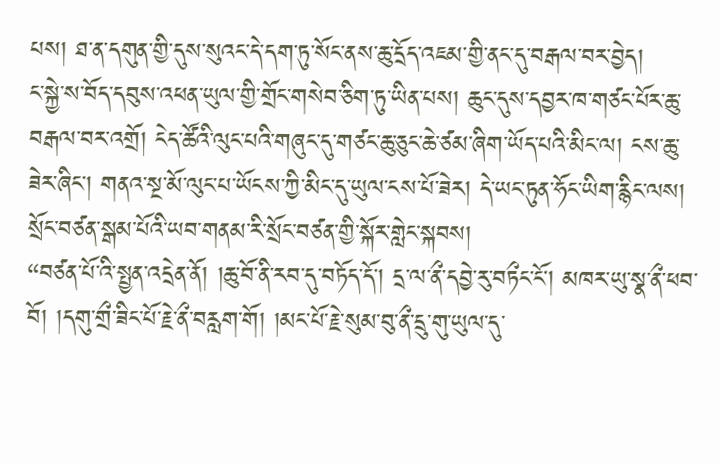པས། ཐ་ན་དགུན་གྱི་དུས་སུའང་དེ་དག་ཏུ་སོང་ནས་ཆུ་དྲོད་འཇམ་གྱི་ནང་དུ་བརྒལ་བར་བྱེད།
ང་སྐྱེ་ས་བོད་དབུས་འཕན་ཡུལ་གྱི་གྲོང་གསེབ་ཅིག་ཏུ་ཡིན་པས། ཆུང་དུས་དབྱར་ཁ་གཙང་པོར་ཆུ་བརྒལ་བར་འགྲོ། ངེད་ཚོའི་ལུང་པའི་གཞུང་དུ་གཙང་ཆུ་ཅུང་ཆེ་ཙམ་ཞིག་ཡོད་པའི་མིང་ལ། ངས་ཆུ་ཟེར་ཞིང་། གནའ་སྔ་མོ་ལུང་པ་ཡོངས་ཀྱི་མིང་དུ་ཡུལ་ངས་པོ་ཟེར། དེ་ཡང་ཏུན་ཧོང་ཡིག་རྙིང་ལས། སྲོང་བཙན་སྒམ་པོའི་ཡབ་གནམ་རི་སྲོང་བཙན་གྱི་སྐོར་གླེང་སྐབས།
“བཙན་པོ་འི་སྤྱན་འདྲེན་ནོ། །ཆུ་བོ་ནི་རབ་དུ་བཏོད་དོ་། དྲ་ལ་ནྀ་དབྱེ་རུ་བཏྀང་ངོ། མཁར་ཡུ་སྣ་ནྀ་ཕབ་བོ། །དགུ་གྲྀ་ཟིང་པོ་རྗེ་ནྀ་བརླག་གོ། །མང་པོ་རྗེ་སུམ་བུ་ནྀ་དྲུ་གུ་ཡུལ་དུ་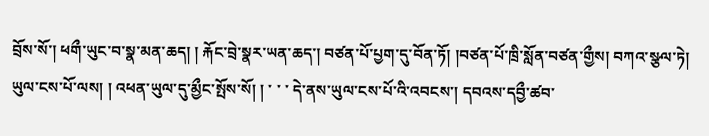བྲོས་སོ་། ཕགྀ་ཡུང་བ་སྣ་མན་ཆད། ། རྐོང་བྲེ་སྣར་ཡན་ཆད་། བཙན་པོ་པྱག་དུ་བོན་ཏོ། །བཙན་པོ་ཁྲི་སློན་བཙན་གྱྀས། བཀའ་སྩལ་ཏེ། ཡུལ་ངས་པོ་ལས། ། འཕན་ཡུལ་དུ་མྱྀང་སྤོས་སོ། ། ་ ་ ་ དེ་ནས་ཡུལ་ངས་པོ་འི་འབངས་། དབའས་དབྱྀ་ཚབ་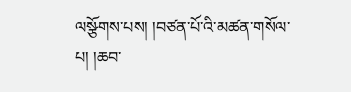ལསྩོགས་པས། །བཙན་པོ་འི་མཚན་གསོལ་པ། །ཆབ་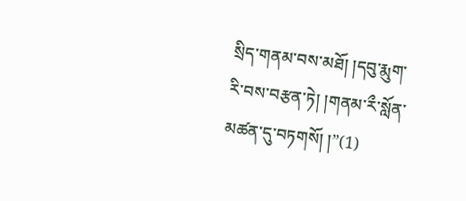སྲིད་གནམ་བས་མཐོ། །དབུ་རྨུག་རི་བས་བརྩན་ཏེ། །གནམ་རྀ་སློན་མཚན་དུ་བཏགསོ། །”(1)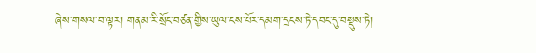ཞེས་གསལ་བ་ལྟར། གནམ་རི་སྲོང་བཙན་གྱིས་ཡུལ་ངས་པོར་དམག་དྲངས་ཏེ་དབང་དུ་བསྡུས་ཏེ།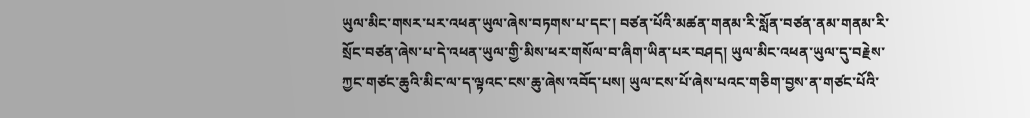ཡུལ་མིང་གསར་པར་འཕན་ཡུལ་ཞེས་བཏགས་པ་དང་། བཙན་པོའི་མཚན་གནམ་རི་སློན་བཙན་ནམ་གནམ་རི་སྲོང་བཙན་ཞེས་པ་དེ་འཕན་ཡུལ་གྱི་མིས་ཕར་གསོལ་བ་ཞིག་ཡིན་པར་བཤད། ཡུལ་མིང་འཕན་ཡུལ་དུ་བརྗེས་ཀྱང་གཙང་ཆུའི་མིང་ལ་ད་ལྟའང་ངས་ཆུ་ཞེས་འབོད་པས། ཡུལ་ངས་པོ་ཞེས་པའང་གཅིག་བྱས་ན་གཙང་པོའི་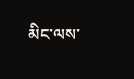མིང་ལས་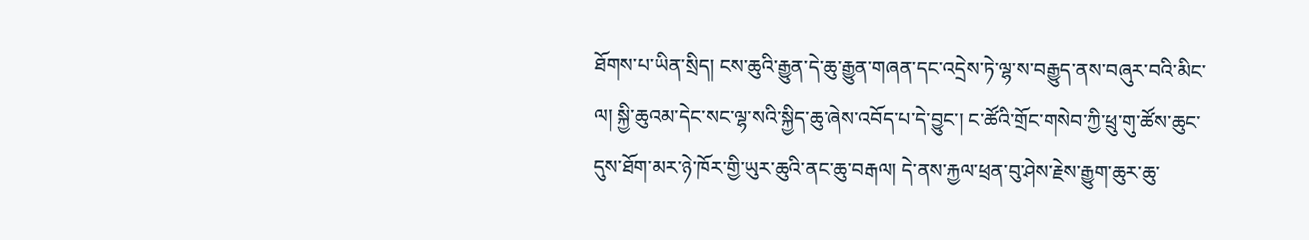ཐོགས་པ་ཡིན་སྲིད། ངས་ཆུའི་རྒྱུན་དེ་ཆུ་རྒྱུན་གཞན་དང་འདྲེས་ཏེ་ལྷ་ས་བརྒྱུད་ནས་བཞུར་བའི་མིང་ལ། སྐྱི་ཆུའམ་དེང་སང་ལྷ་སའི་སྐྱིད་ཆུ་ཞེས་འབོད་པ་དེ་བྱུང་། ང་ཚོའི་གྲོང་གསེབ་ཀྱི་ཕྲུ་གུ་ཚོས་ཆུང་དུས་ཐོག་མར་ཉེ་ཁོར་གྱི་ཡུར་ཆུའི་ནང་ཆུ་བརྒལ། དེ་ནས་རྐྱལ་ཕྲན་བུ་ཤེས་རྗེས་རྒྱུག་ཆུར་ཆུ་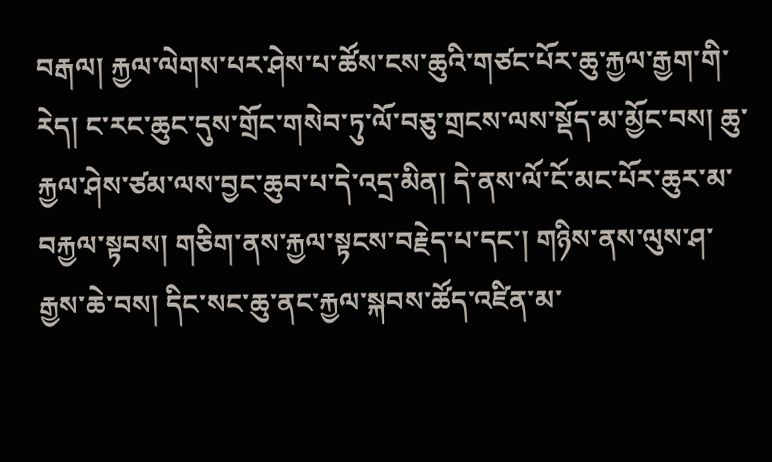བརྒལ། རྐྱལ་ལེགས་པར་ཤེས་པ་ཚོས་ངས་ཆུའི་གཙང་པོར་ཆུ་རྐྱལ་རྒྱག་གི་རེད། ང་རང་ཆུང་དུས་གྲོང་གསེབ་ཏུ་ལོ་བཅུ་གྲངས་ལས་སྡོད་མ་མྱོང་བས། ཆུ་རྐྱལ་ཤེས་ཙམ་ལས་བྱང་ཆུབ་པ་དེ་འདྲ་མིན། དེ་ནས་ལོ་ངོ་མང་པོར་ཆུར་མ་བརྐྱལ་སྟབས། གཅིག་ནས་རྐྱལ་སྟངས་བརྗེད་པ་དང་། གཉིས་ནས་ལུས་ཤ་རྒྱས་ཆེ་བས། དིང་སང་ཆུ་ནང་རྐྱལ་སྐབས་ཚོད་འཛིན་མ་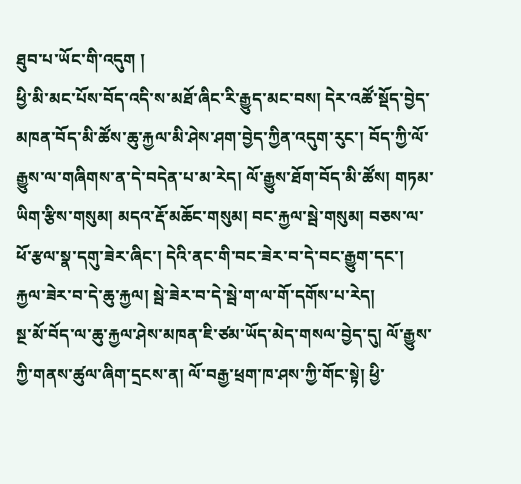ཐུབ་པ་ཡོང་གི་འདུག །
ཕྱི་མི་མང་པོས་བོད་འདི་ས་མཐོ་ཞིང་རི་རྒྱུད་མང་བས། དེར་འཚོ་སྡོད་བྱེད་མཁན་བོད་མི་ཚོས་ཆུ་རྐྱལ་མི་ཤེས་ཤག་བྱེད་ཀྱིན་འདུག་རུང་། བོད་ཀྱི་ལོ་རྒྱུས་ལ་གཞིགས་ན་དེ་བདེན་པ་མ་རེད། ལོ་རྒྱུས་ཐོག་བོད་མི་ཚོས། གཏམ་ཡིག་རྩིས་གསུམ། མདའ་རྡོ་མཆོང་གསུམ། བང་རྐྱལ་སྦེ་གསུམ། བཅས་ལ་ཕོ་རྩལ་སྣ་དགུ་ཟེར་ཞིང་། དེའི་ནང་གི་བང་ཟེར་བ་དེ་བང་རྒྱུག་དང་། རྐྱལ་ཟེར་བ་དེ་ཆུ་རྐྱལ། སྦེ་ཟེར་བ་དེ་སྦེ་ག་ལ་གོ་དགོས་པ་རེད།
སྔ་མོ་བོད་ལ་ཆུ་རྐྱལ་ཤེས་མཁན་ཇི་ཙམ་ཡོད་མེད་གསལ་བྱེད་དུ། ལོ་རྒྱུས་ཀྱི་གནས་ཚུལ་ཞིག་དྲངས་ན། ལོ་བརྒྱ་ཕྲག་ཁ་ཤས་ཀྱི་གོང་སྟེ། ཕྱི་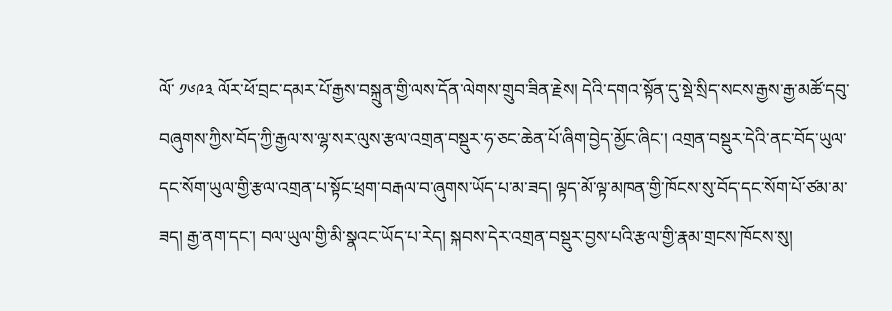ལོ་ ༡༦༩༣ ལོར་ཕོ་བྲང་དམར་པོ་རྒྱས་བསྐྲུན་གྱི་ལས་དོན་ལེགས་གྲུབ་ཟིན་རྗེས། དེའི་དགའ་སྟོན་དུ་སྡེ་སྲིད་སངས་རྒྱས་རྒྱ་མཚོ་དབུ་བཞུགས་ཀྱིས་བོད་ཀྱི་རྒྱལ་ས་ལྷ་སར་ལུས་རྩལ་འགྲན་བསྡུར་ཧ་ཅང་ཆེན་པོ་ཞིག་བྱེད་མྱོང་ཞིང་། འགྲན་བསྡུར་དེའི་ནང་བོད་ཡུལ་དང་སོག་ཡུལ་གྱི་རྩལ་འགྲན་པ་སྟོང་ཕྲག་བརྒལ་བ་ཞུགས་ཡོད་པ་མ་ཟད། ལྟད་མོ་ལྟ་མཁན་གྱི་ཁོངས་སུ་བོད་དང་སོག་པོ་ཙམ་མ་ཟད། རྒྱ་ནག་དང་། བལ་ཡུལ་གྱི་མི་སྣའང་ཡོད་པ་རེད། སྐབས་དེར་འགྲན་བསྡུར་བྱས་པའི་རྩལ་གྱི་རྣམ་གྲངས་ཁོངས་སུ།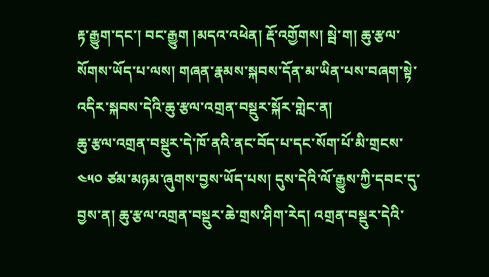རྟ་རྒྱུག་དང་། བང་རྒྱུག །མདའ་འཕེན། རྡོ་འགྱོགས། སྦེ་ག། ཆུ་རྩལ་སོགས་ཡོད་པ་ལས། གཞན་རྣམས་སྐབས་དོན་མ་ཡིན་པས་བཞག་སྟེ་འདིར་སྐབས་དེའི་ཆུ་རྩལ་འགྲན་བསྡུར་སྐོར་གླེང་ན།
ཆུ་རྩལ་འགྲན་བསྡུར་དེ་ཁོ་ནའི་ནང་བོད་པ་དང་སོག་པོ་མི་གྲངས་ ༤༥༠ ཙམ་མཉམ་ཞུགས་བྱས་ཡོད་པས། དུས་དེའི་ལོ་རྒྱུས་ཀྱི་དབང་དུ་བྱས་ན། ཆུ་རྩལ་འགྲན་བསྡུར་ཆེ་གྲས་ཤིག་རེད། འགྲན་བསྡུར་དེའི་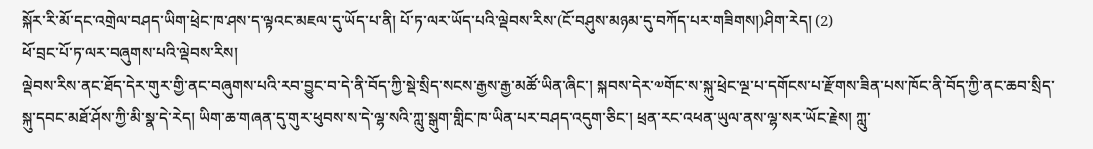སྐོར་རི་མོ་དང་འགྲེལ་བཤད་ཡིག་ཕྲེང་ཁ་ཤས་ད་ལྟའང་མཇལ་དུ་ཡོད་པ་ནི། པོ་ཏ་ལར་ཡོད་པའི་ལྡེབས་རིས་(ངོ་བཤུས་མཉམ་དུ་བཀོད་པར་གཟིགས།)ཤིག་རེད། (2)
ཕོ་བྲང་པོ་ཏ་ལར་བཞུགས་པའི་ལྡེབས་རིས།
ལྡེབས་རིས་ནང་ཐོད་དེར་གུར་གྱི་ནང་བཞུགས་པའི་རབ་བྱུང་བ་དེ་ནི་བོད་ཀྱི་སྡེ་སྲིད་སངས་རྒྱས་རྒྱ་མཚོ་ཡིན་ཞིང་། སྐབས་དེར་༧གོང་ས་སྐུ་ཕྲེང་ལྔ་པ་དགོངས་པ་རྫོགས་ཟིན་པས་ཁོང་ནི་བོད་ཀྱི་ནང་ཆབ་སྲིད་སྐུ་དབང་མཐོ་ཤོས་ཀྱི་མི་སྣ་དེ་རེད། ཡིག་ཆ་གཞན་དུ་གུར་ཕུབས་ས་དེ་ལྷ་སའི་ཀླུ་སྒུག་གླིང་ཁ་ཡིན་པར་བཤད་འདུག་ཅིང་། ཕྲན་རང་འཕན་ཡུལ་ནས་ལྷ་སར་ཡོང་རྗེས། ཀླུ་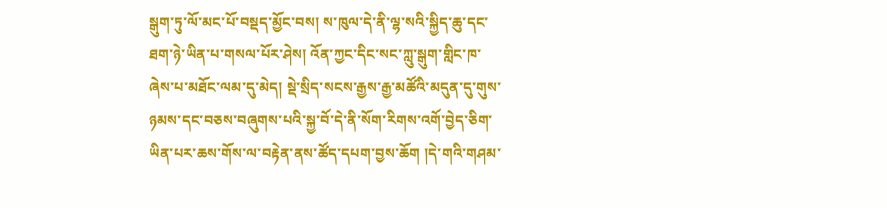སྒུག་ཏུ་ལོ་མང་པོ་བསྡད་མྱོང་བས། ས་ཁུལ་དེ་ནི་ལྷ་སའི་སྐྱིད་ཆུ་དང་ཐག་ཉེ་ཡིན་པ་གསལ་པོར་ཤེས། འོན་ཀྱང་དིང་སང་ཀླུ་སྒུག་གླིང་ཁ་ཞེས་པ་མཐོང་ལམ་དུ་མེད། སྡེ་སྲིད་སངས་རྒྱས་རྒྱ་མཚོའི་མདུན་དུ་གུས་ཉམས་དང་བཅས་བཞུགས་པའི་སྐྱ་བོ་དེ་ནི་སོག་རིགས་འགོ་བྱེད་ཅིག་ཡིན་པར་ཆས་གོས་ལ་བརྟེན་ནས་ཚོད་དཔག་བྱས་ཆོག །དེ་གའི་གཤམ་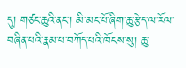དུ། གཙང་ཆུའི་ནང་། མི་མང་པོ་ཞིག་ཆུ་རྩེད་ལ་རོལ་བཞིན་པའི་རྣམ་པ་བཀོད་པའི་ཁོངས་སུ། ཆུ་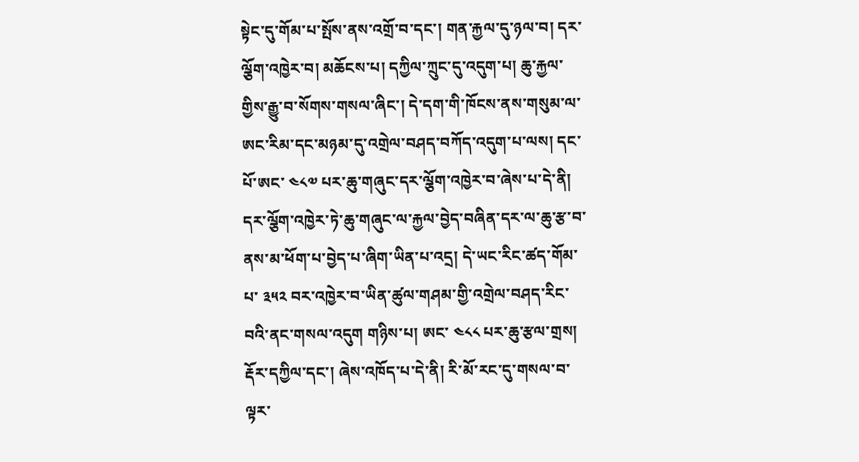སྟེང་དུ་གོམ་པ་སྤོས་ནས་འགྲོ་བ་དང་། གན་རྐྱལ་དུ་ཉལ་བ། དར་ལྕོག་འཁྱེར་བ། མཆོངས་པ། དཀྱིལ་ཀྲུང་དུ་འདུག་པ། ཆུ་རྐྱལ་གྱིས་རྒྱུ་བ་སོགས་གསལ་ཞིང་། དེ་དག་གི་ཁོངས་ནས་གསུམ་ལ་ཨང་རིམ་དང་མཉམ་དུ་འགྲེལ་བཤད་བཀོད་འདུག་པ་ལས། དང་པོ་ཨང་ ༤༨༧ པར་ཆུ་གཞུང་དར་ལྕོག་འཁྱེར་བ་ཞེས་པ་དེ་ནི། དར་ལྕོག་འཁྱེར་ཏེ་ཆུ་གཞུང་ལ་རྐྱལ་བྱེད་བཞིན་དར་ལ་ཆུ་རྩ་བ་ནས་མ་ཕོག་པ་བྱེད་པ་ཞིག་ཡིན་པ་འདྲ། དེ་ཡང་རིང་ཚད་གོམ་པ་ ༣༥༢ བར་འཁྱེར་བ་ཡིན་ཚུལ་གཤམ་གྱི་འགྲེལ་བཤད་རིང་བའི་ནང་གསལ་འདུག གཉིས་པ། ཨང་ ༤༨༨ པར་ཆུ་རྩལ་གྲས། རྡོར་དཀྱིལ་དང་། ཞེས་འཁོད་པ་དེ་ནི། རི་མོ་རང་དུ་གསལ་བ་ལྟར་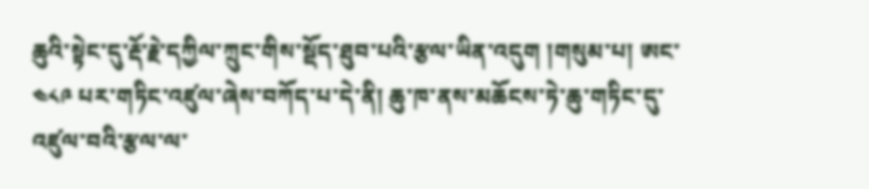ཆུའི་སྟེང་དུ་རྡོ་རྗེ་དཀྱིལ་ཀྲུང་གིས་སྡོད་ཐུབ་པའི་རྩལ་ཡིན་འདུག །གསུམ་པ། ཨང་ ༤༨༩ པར་གཏིང་འཛུལ་ཞེས་བཀོད་པ་དེ་ནི། ཆུ་ཁ་ནས་མཆོངས་ཏེ་ཆུ་གཏིང་དུ་འཛུལ་བའི་རྩལ་ལ་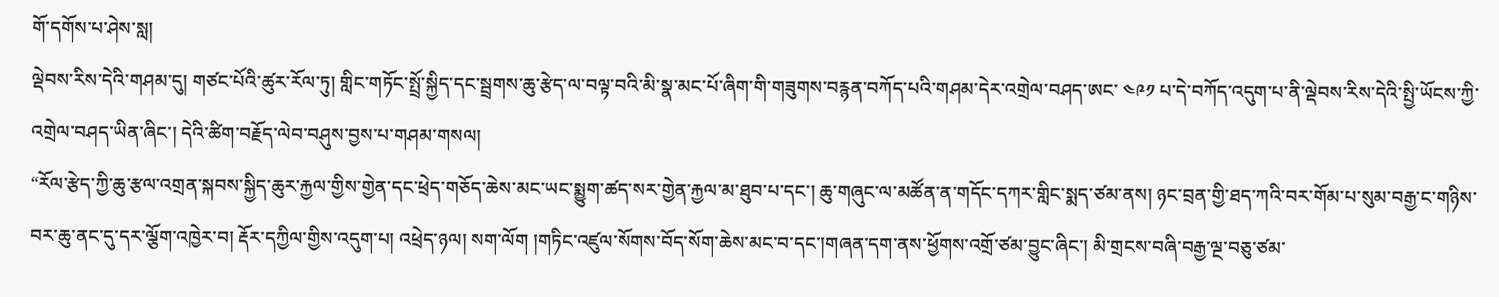གོ་དགོས་པ་ཤེས་སླ།
ལྡེབས་རིས་དེའི་གཤམ་དུ། གཙང་པོའི་ཚུར་རོལ་ཏུ། གླིང་གཏོང་སྤྲོ་སྐྱིད་དང་སྦྲགས་ཆུ་རྩེད་ལ་བལྟ་བའི་མི་སྣ་མང་པོ་ཞིག་གི་གཟུགས་བརྙན་བཀོད་པའི་གཤམ་དེར་འགྲེལ་བཤད་ཨང་ ༤༩༡ པ་དེ་བཀོད་འདུག་པ་ནི་ལྡེབས་རིས་དེའི་སྤྱི་ཡོངས་ཀྱི་འགྲེལ་བཤད་ཡིན་ཞིང་། དེའི་ཚིག་བརྗོད་ལེབ་བཤུས་བྱས་པ་གཤམ་གསལ།
“རོལ་རྩེད་ཀྱི་ཆུ་རྩལ་འགྲན་སྐབས་སྐྱིད་ཆུར་རྐྱལ་གྱིས་གྱེན་དང་ཕྲེད་གཅོད་ཆེས་མང་ཡང་སྨྱུག་ཚད་སར་གྱེན་རྐྱལ་མ་ཐུབ་པ་དང་། ཆུ་གཞུང་ལ་མཚོན་ན་གདོང་དཀར་གླིང་སྨད་ཙམ་ནས། ཉང་བྲན་གྱི་ཐད་ཀའི་བར་གོམ་པ་སུམ་བརྒྱ་ང་གཉིས་བར་ཆུ་ནང་དུ་དར་ལྕོག་འཁྱེར་བ། རྡོར་དཀྱིལ་གྱིས་འདུག་པ། འཕྲེད་ཉལ། སག་ལོག །གཏིང་འཛུལ་སོགས་བོད་སོག་ཆེས་མང་བ་དང་།གཞན་དག་ནས་ཕྱོགས་འགྲོ་ཙམ་བྱུང་ཞིང་། མི་གྲངས་བཞི་བརྒྱ་ལྔ་བཅུ་ཙམ་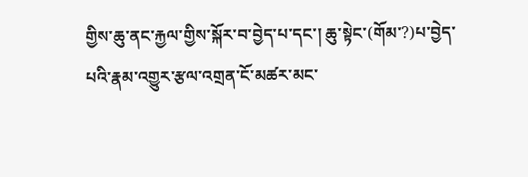གྱིས་ཆུ་ནང་རྐྱལ་གྱིས་སྐོར་བ་བྱེད་པ་དང་། ཆུ་སྟེང་(གོམ་?)པ་བྱེད་པའི་རྣམ་འགྱུར་རྩལ་འགྲན་ངོ་མཚར་མང་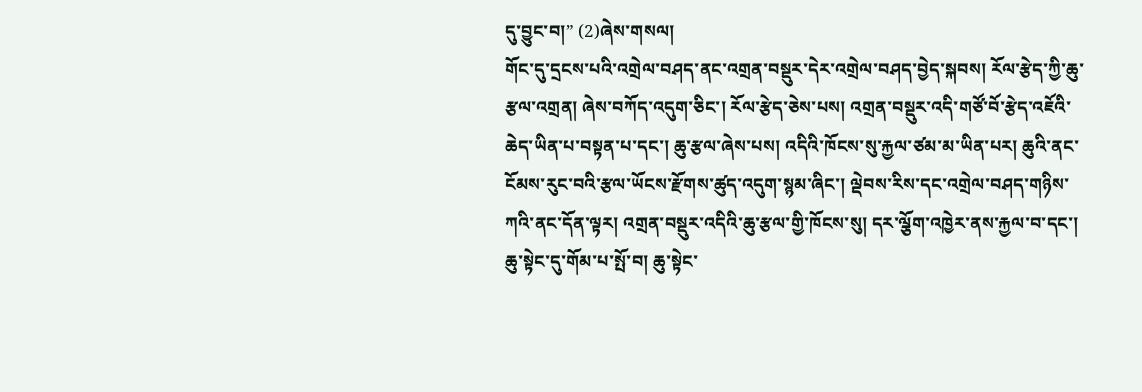དུ་བྱུང་བ།” (2)ཞེས་གསལ།
གོང་དུ་དྲངས་པའི་འགྲེལ་བཤད་ནང་འགྲན་བསྡུར་དེར་འགྲེལ་བཤད་བྱེད་སྐབས། རོལ་རྩེད་ཀྱི་ཆུ་རྩལ་འགྲན། ཞེས་བཀོད་འདུག་ཅིང་། རོལ་རྩེད་ཅེས་པས། འགྲན་བསྡུར་འདི་གཙོ་བོ་རྩེད་འཇོའི་ཆེད་ཡིན་པ་བསྟན་པ་དང་། ཆུ་རྩལ་ཞེས་པས། འདིའི་ཁོངས་སུ་རྐྱལ་ཙམ་མ་ཡིན་པར། ཆུའི་ནང་ངོམས་རུང་བའི་རྩལ་ཡོངས་རྫོགས་ཚུད་འདུག་སྙམ་ཞིང་། ལྡེབས་རིས་དང་འགྲེལ་བཤད་གཉིས་ཀའི་ནང་དོན་ལྟར། འགྲན་བསྡུར་འདིའི་ཆུ་རྩལ་གྱི་ཁོངས་སུ། དར་ལྕོག་འཁྱེར་ནས་རྐྱལ་བ་དང་། ཆུ་སྟེང་དུ་གོམ་པ་སྤོ་བ། ཆུ་སྟེང་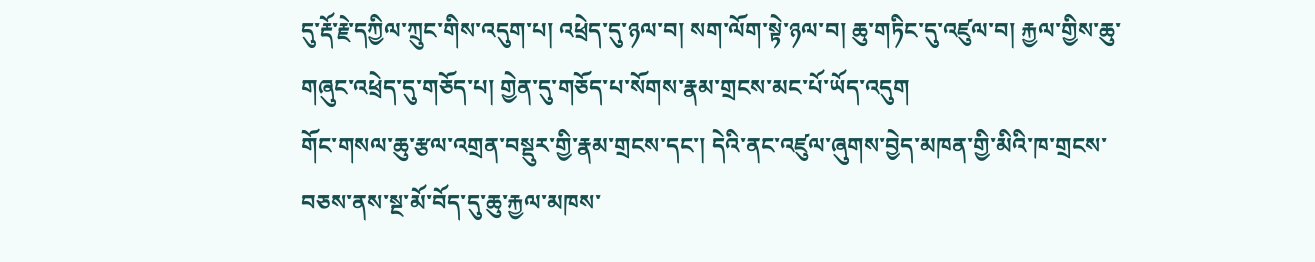དུ་རྡོ་རྗེ་དཀྱིལ་ཀྲུང་གིས་འདུག་པ། འཕྲེད་དུ་ཉལ་བ། སག་ལོག་སྟེ་ཉལ་བ། ཆུ་གཏིང་དུ་འཛུལ་བ། རྐྱལ་གྱིས་ཆུ་གཞུང་འཕྲེད་དུ་གཅོད་པ། གྱེན་དུ་གཅོད་པ་སོགས་རྣམ་གྲངས་མང་པོ་ཡོད་འདུག
གོང་གསལ་ཆུ་རྩལ་འགྲན་བསྡུར་གྱི་རྣམ་གྲངས་དང་། དེའི་ནང་འཛུལ་ཞུགས་བྱེད་མཁན་གྱི་མིའི་ཁ་གྲངས་བཅས་ནས་སྔ་མོ་བོད་དུ་ཆུ་རྐྱལ་མཁས་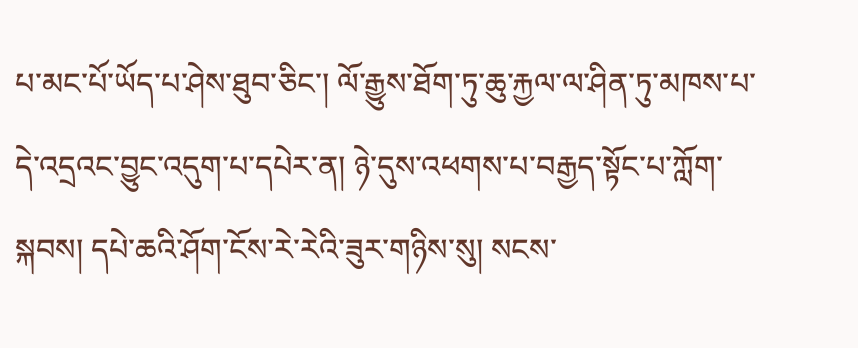པ་མང་པོ་ཡོད་པ་ཤེས་ཐུབ་ཅིང་། ལོ་རྒྱུས་ཐོག་ཏུ་ཆུ་རྐྱལ་ལ་ཤིན་ཏུ་མཁས་པ་དེ་འདྲའང་བྱུང་འདུག་པ་དཔེར་ན། ཉེ་དུས་འཕགས་པ་བརྒྱད་སྟོང་པ་ཀློག་སྐབས། དཔེ་ཆའི་ཤོག་ངོས་རེ་རེའི་ཟུར་གཉིས་སུ། སངས་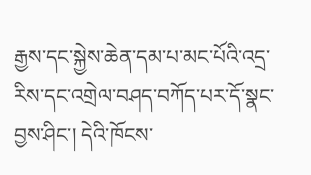རྒྱས་དང་སྐྱེས་ཆེན་དམ་པ་མང་པོའི་འདྲ་རིས་དང་འགྲེལ་བཤད་བཀོད་པར་དོ་སྣང་བྱས་ཤིང་། དེའི་ཁོངས་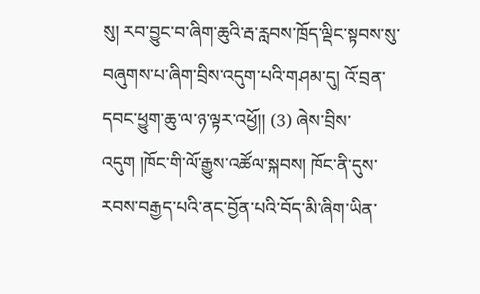སུ། རབ་བྱུང་བ་ཞིག་ཆུའི་རྦ་རླབས་ཁྲོད་ལྡིང་སྟབས་སུ་བཞུགས་པ་ཞིག་བྲིས་འདུག་པའི་གཤམ་དུ། འོ་བྲན་དབང་ཕྱུག་ཆུ་ལ་ཉ་ལྟར་འཕྱོ།། (3) ཞེས་བྲིས་འདུག །ཁོང་གི་ལོ་རྒྱུས་འཚོལ་སྐབས། ཁོང་ནི་དུས་རབས་བརྒྱད་པའི་ནང་བྱོན་པའི་བོད་མི་ཞིག་ཡིན་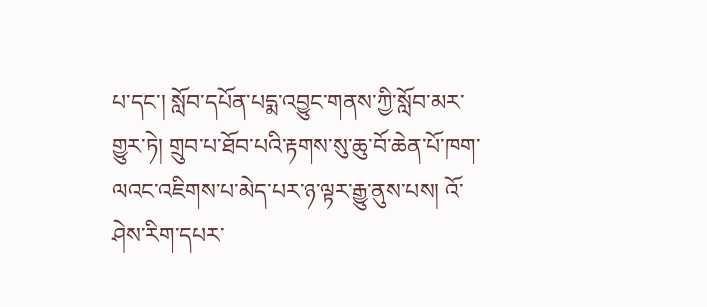པ་དང་། སློབ་དཔོན་པདྨ་འབྱུང་གནས་ཀྱི་སློབ་མར་གྱུར་ཏེ། གྲུབ་པ་ཐོབ་པའི་རྟགས་སུ་ཆུ་བོ་ཆེན་པོ་ཁག་ལའང་འཇིགས་པ་མེད་པར་ཉ་ལྟར་རྒྱུ་ནུས་པས། འོ་
ཤེས་རིག་དཔར་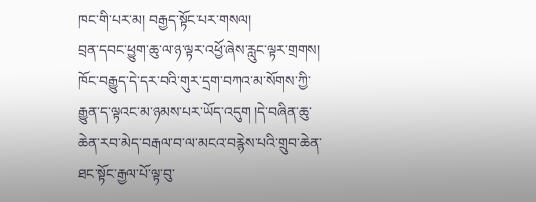ཁང་གི་པར་མ། བརྒྱད་སྟོང་པར་གསལ།
བྲན་དབང་ཕྱུག་ཆུ་ལ་ཉ་ལྟར་འཕྱོ་ཞེས་རླུང་ལྟར་གྲགས། ཁོང་བརྒྱུད་དེ་དར་བའི་གུར་དྲག་བཀའ་མ་སོགས་ཀྱི་རྒྱུན་ད་ལྟའང་མ་ཉམས་པར་ཡོད་འདུག །དེ་བཞིན་ཆུ་ཆེན་རབ་མེད་བརྒལ་བ་ལ་མངའ་བརྙེས་པའི་གྲུབ་ཆེན་ཐང་སྟོང་རྒྱལ་པོ་ལྟ་བུ་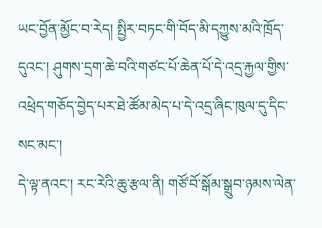ཡང་བྱོན་མྱོང་བ་རེད། སྤྱིར་བཏང་གི་བོད་མི་དཀྱུས་མའི་ཁྲོད་དུའང་། ཤུགས་དྲག་ཆེ་བའི་གཙང་པོ་ཆེན་པོ་དེ་འདྲ་རྐྱལ་གྱིས་འཕྲེད་གཅོད་བྱེད་པར་ཐེ་ཚོམ་མེད་པ་དེ་འདྲ་ཞིང་ཁུལ་དུ་དིང་སང་མང་།
དེ་ལྟ་ནའང་། རང་རེའི་ཆུ་རྩལ་ནི། གཙོ་བོ་སྒོམ་སྒྲུབ་ཉམས་ལེན་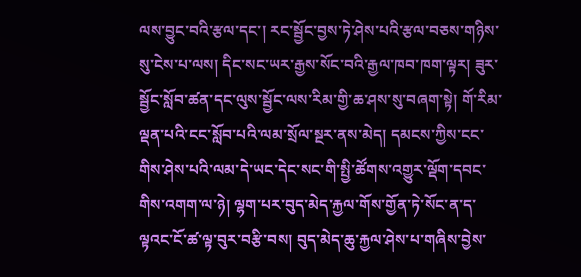ལས་བྱུང་བའི་རྩལ་དང་། རང་སྦྱོང་བྱས་ཏེ་ཤེས་པའི་རྩལ་བཅས་གཉིས་སུ་ངེས་པ་ལས། དིང་སང་ཡར་རྒྱས་སོང་བའི་རྒྱལ་ཁབ་ཁག་ལྟར། ཟུར་སྦྱོང་སློབ་ཚན་དང་ལུས་སྦྱོང་ལས་རིམ་གྱི་ཆ་ཤས་སུ་བཞག་སྟེ། གོ་རིམ་ལྡན་པའི་ངང་སློབ་པའི་ལམ་སྲོལ་སྔར་ནས་མེད། དམངས་ཀྱིས་ངང་གིས་ཤེས་པའི་ལམ་དེ་ཡང་དེང་སང་གི་སྤྱི་ཚོགས་འགྱུར་ལྡོག་དབང་གིས་འགག་ལ་ཉེ། ལྷག་པར་བུད་མེད་རྐྱལ་གོས་གྱོན་ཏེ་སོང་ན་ད་ལྟའང་ངོ་ཚ་ལྟ་བུར་བརྩི་བས། བུད་མེད་ཆུ་རྐྱལ་ཤེས་པ་གཞིས་བྱེས་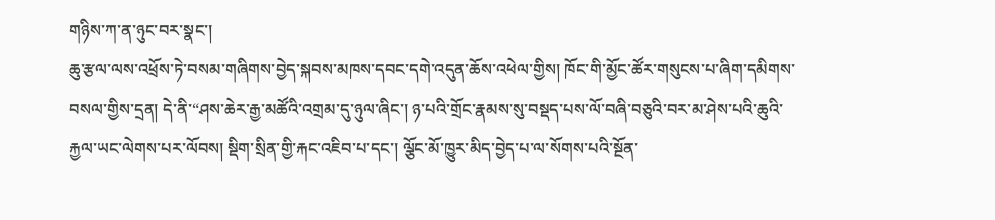གཉིས་ཀ་ན་ཉུང་བར་སྣང་།
ཆུ་རྩལ་ལས་འཕྲོས་ཏེ་བསམ་གཞིགས་བྱེད་སྐབས་མཁས་དབང་དགེ་འདུན་ཆོས་འཕེལ་གྱིས། ཁོང་གི་མྱོང་ཚོར་གསུངས་པ་ཞིག་དམིགས་བསལ་གྱིས་དྲན། དེ་ནི་“ཤས་ཆེར་རྒྱ་མཚོའི་འགྲམ་དུ་ཉུལ་ཞིང་། ཉ་པའི་གྲོང་རྣམས་སུ་བསྡད་པས་ལོ་བཞི་བཅུའི་བར་མ་ཤེས་པའི་ཆུའི་རྐྱལ་ཡང་ལེགས་པར་ལོབས། སྡིག་སྲིན་གྱི་རྐང་འཇིབ་པ་དང་། ལྕོང་མོ་ཁྱུར་མིད་བྱེད་པ་ལ་སོགས་པའི་སྔོན་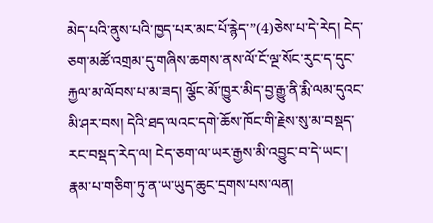མེད་པའི་ནུས་པའི་ཁྱད་པར་མང་པོ་རྙེད་”(4)ཅེས་པ་དེ་རེད། ངེད་ཅག་མཚོ་འགྲམ་དུ་གཞིས་ཆགས་ནས་ལོ་ངོ་ལྔ་སོང་རུང་ད་དུང་རྐྱལ་མ་ལོབས་པ་མ་ཟད། ལྕོང་མོ་ཁྱུར་མིད་བྱ་རྒྱུ་ནི་རྨི་ལམ་དུའང་མི་ཤར་བས། དེའི་ཐད་ལའང་དགེ་ཆོས་ཁོང་གི་རྗེས་སུ་མ་བསྡད་རང་བསྡད་རེད་ལ། ངེད་ཅག་ལ་ཡར་རྒྱས་མི་འབྱུང་བ་དེ་ཡང་། རྣམ་པ་གཅིག་ཏུ་ན་ཡ་ཡུད་ཆུང་དྲགས་པས་ལན།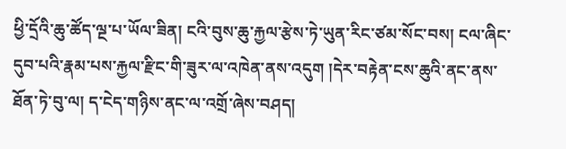ཕྱི་དྲོའི་ཆུ་ཚོད་ལྔ་པ་ཡོལ་ཟིན། ངའི་བུས་ཆུ་རྐྱལ་རྩེས་ཏེ་ཡུན་རིང་ཙམ་སོང་བས། ངལ་ཞིང་དུབ་པའི་རྣམ་པས་རྐྱལ་རྫིང་གི་ཟུར་ལ་འཁེན་ནས་འདུག །དེར་བརྟེན་ངས་ཆུའི་ནང་ནས་ཐོན་ཏེ་བུ་ལ། ད་ངེད་གཉིས་ནང་ལ་འགྲོ་ཞེས་བཤད།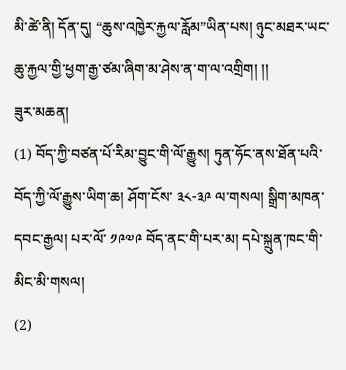མི་ཚེ་ནི། དོན་དུ། “ཆུས་འཁྱེར་རྐྱལ་རློམ”ཡིན་པས། ཉུང་མཐར་ཡང་ཆུ་རྐྱལ་གྱི་ཕྱག་རྒྱ་ཙམ་ཞིག་མ་ཤེས་ན་ག་ལ་འགྲིག། །།
ཟུར་མཆན།
(1) བོད་ཀྱི་བཙན་པོ་རིམ་བྱུང་གི་ལོ་རྒྱུས། ཏུན་ཧོང་ནས་ཐོན་པའི་བོད་ཀྱི་ལོ་རྒྱུས་ཡིག་ཆ། ཤོག་ངོས་ ༣༨-༣༩ ལ་གསལ། སྒྲིག་མཁན་དབང་རྒྱལ། པར་ལོ་ ༡༩༧༩ བོད་ནང་གི་པར་མ། དཔེ་སྐྲུན་ཁང་གི་མིང་མི་གསལ།
(2)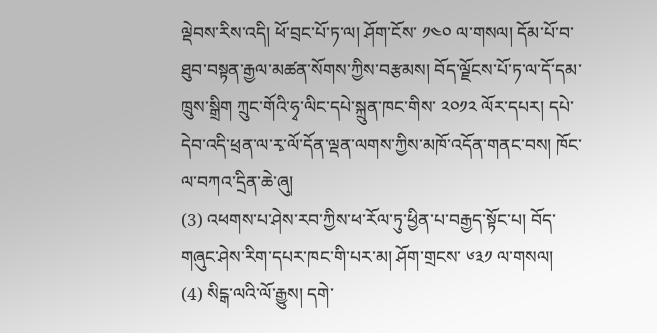ལྡེབས་རིས་འདི། ཕོ་བྲང་པོ་ཏ་ལ། ཤོག་ངོས་ ༡༤༠ ལ་གསལ། དོམ་པོ་བ་ཐུབ་བསྟན་རྒྱལ་མཚན་སོགས་ཀྱིས་བརྩམས། བོད་ལྗོངས་པོ་ཏ་ལ་དོ་དམ་ཁྲུས་སྒྲིག ཀྲུང་གོའི་ཧྭ་ལིང་དཔེ་སྐྲུན་ཁང་གིས་ ༢༠༡༢ ལོར་དཔར། དཔེ་དེབ་འདི་ཕྲན་ལ་རྭ་ལོ་དོན་ལྡན་ལགས་ཀྱིས་མཁོ་འདོན་གནང་བས། ཁོང་ལ་བཀའ་དྲིན་ཆེ་ཞུ།
(3) འཕགས་པ་ཤེས་རབ་ཀྱིས་ཕ་རོལ་ཏུ་ཕྱིན་པ་བརྒྱད་སྟོང་པ། བོད་གཞུང་ཤེས་རིག་དཔར་ཁང་གི་པར་མ། ཤོག་གྲངས་ ༦༣༡ ལ་གསལ།
(4) སིངྒ་ལའི་ལོ་རྒྱུས། དགེ་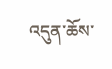འདུན་ཆོས་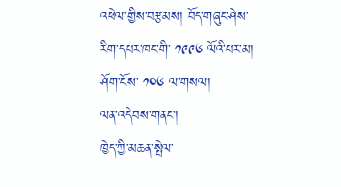འཕེལ་གྱིས་བརྩམས། བོད་གཞུང་ཤེས་རིག་དཔར་ཁང་གི་ ༡༩༩༦ ལོའི་པར་མ། ཤོག་ངོས་ ༡༠༦ ལ་གསལ།
ལན་འདེབས་གནང་།
ཁྱེད་ཀྱི་མཆན་སྤེལ་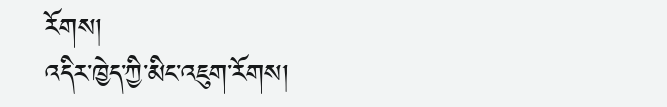རོགས།
འདིར་ཁྱེད་ཀྱི་མིང་འཇུག་རོགས།